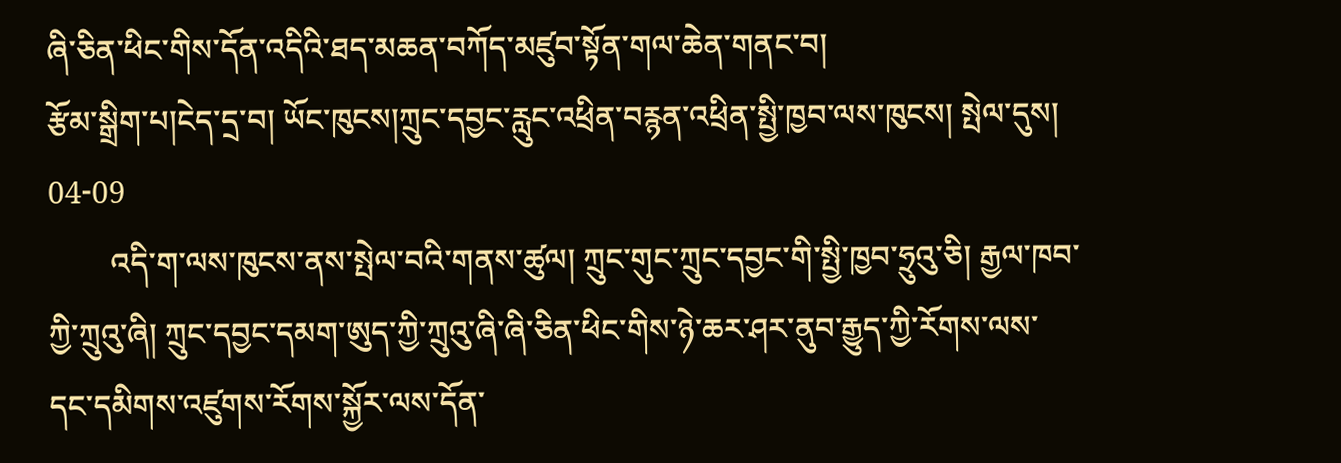ཞི་ཅིན་ཕིང་གིས་དོན་འདིའི་ཐད་མཆན་བཀོད་མཛུབ་སྟོན་གལ་ཆེན་གནང་བ།
རྩོམ་སྒྲིག་པ།ངེད་དྲ་བ། ཡོང་ཁུངས།ཀྲུང་དབྱང་རླུང་འཕྲིན་བརྙན་འཕྲིན་སྤྱི་ཁྱབ་ལས་ཁུངས། སྤེལ་དུས། 04-09
        འདི་ག་ལས་ཁུངས་ནས་སྤེལ་བའི་གནས་ཚུལ། ཀྲུང་གུང་ཀྲུང་དབྱང་གི་སྤྱི་ཁྱབ་ཧྲུའུ་ཅི། རྒྱལ་ཁབ་ཀྱི་ཀྲུའུ་ཞི། ཀྲུང་དབྱང་དམག་ཨུད་ཀྱི་ཀྲུའུ་ཞི་ཞི་ཅིན་ཕིང་གིས་ཉེ་ཆར་ཤར་ནུབ་རྒྱུད་ཀྱི་རོགས་ལས་དང་དམིགས་འཛུགས་རོགས་སྐྱོར་ལས་དོན་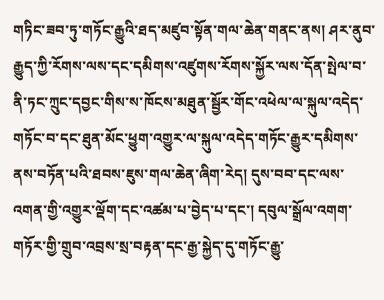གཏིང་ཟབ་ཏུ་གཏོང་རྒྱུའི་ཐད་མཛུབ་སྟོན་གལ་ཆེན་གནང་ནས། ཤར་ནུབ་རྒྱུད་ཀྱི་རོགས་ལས་དང་དམིགས་འཛུགས་རོགས་སྐྱོར་ལས་དོན་སྤེལ་བ་ནི་ཏང་ཀྲུང་དབྱང་གིས་ས་ཁོངས་མཐུན་སྦྱོར་གོང་འཕེལ་ལ་སྐུལ་འདེད་གཏོང་བ་དང་ཐུན་མོང་ཕྱུག་འགྱུར་ལ་སྐུལ་འདེད་གཏོང་རྒྱུར་དམིགས་ནས་བཏོན་པའི་ཐབས་ཇུས་གལ་ཆེན་ཞིག་རེད། དུས་བབ་དང་ལས་འགན་གྱི་འགྱུར་ལྡོག་དང་འཚམ་པ་བྱེད་པ་དང་། དབུལ་སྒྲོལ་འགག་གཏོར་གྱི་གྲུབ་འབྲས་སྲ་བརྟན་དང་རྒྱ་སྐྱེད་དུ་གཏོང་རྒྱུ་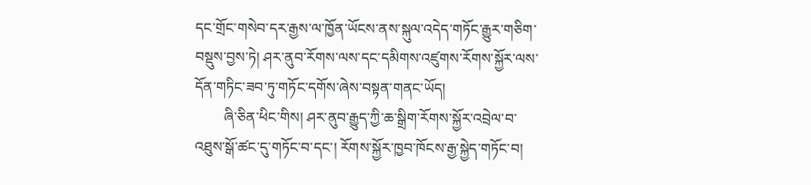དང་གྲོང་གསེབ་དར་རྒྱས་ལ་ཁྱོན་ཡོངས་ནས་སྐུལ་འདེད་གཏོང་རྒྱུར་གཅིག་བསྡུས་བྱས་ཏེ། ཤར་ནུབ་རོགས་ལས་དང་དམིགས་འཛུགས་རོགས་སྐྱོར་ལས་དོན་གཏིང་ཟབ་ཏུ་གཏོང་དགོས་ཞེས་བསྟན་གནང་ཡོད།
        ཞི་ཅིན་ཕིང་གིས། ཤར་ནུབ་རྒྱུད་ཀྱི་ཆ་སྒྲིག་རོགས་སྐྱོར་འབྲེལ་བ་འཐུས་སྒོ་ཚང་དུ་གཏོང་བ་དང་། རོགས་སྐྱོར་ཁྱབ་ཁོངས་རྒྱ་སྐྱེད་གཏོང་བ།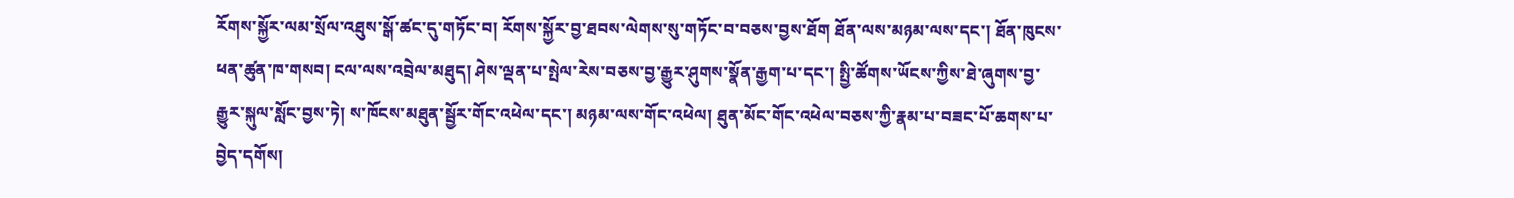རོགས་སྐྱོར་ལམ་སྲོལ་འཐུས་སྒོ་ཚང་དུ་གཏོང་བ། རོགས་སྐྱོར་བྱ་ཐབས་ལེགས་སུ་གཏོང་བ་བཅས་བྱས་ཐོག ཐོན་ལས་མཉམ་ལས་དང་། ཐོན་ཁུངས་ཕན་ཚུན་ཁ་གསབ། ངལ་ལས་འབྲེལ་མཐུད། ཤེས་ལྡན་པ་སྤེལ་རེས་བཅས་བྱ་རྒྱུར་ཤུགས་སྣོན་རྒྱག་པ་དང་། སྤྱི་ཚོགས་ཡོངས་ཀྱིས་ཐེ་ཞུགས་བྱ་རྒྱུར་སྐུལ་སློང་བྱས་ཏེ། ས་ཁོངས་མཐུན་སྦྱོར་གོང་འཕེལ་དང་། མཉམ་ལས་གོང་འཕེལ། ཐུན་མོང་གོང་འཕེལ་བཅས་ཀྱི་རྣམ་པ་བཟང་པོ་ཆགས་པ་བྱེད་དགོས།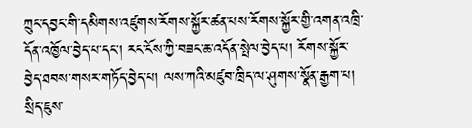ཀྲུང་དབྱང་གི་དམིགས་འཛུགས་རོགས་སྐྱོར་ཚན་པས་རོགས་སྐྱོར་གྱི་འགན་འཁྲི་དོན་འཁྱོལ་བྱེད་པ་དང་། རང་ངོས་ཀྱི་བཟང་ཆ་འདོན་སྤེལ་བྱེད་པ། རོགས་སྐྱོར་བྱེད་ཐབས་གསར་གཏོད་བྱེད་པ། ལས་ཀའི་མཛུབ་ཁྲིད་ལ་ཤུགས་སྣོན་རྒྱག་པ། སྲིད་ཇུས་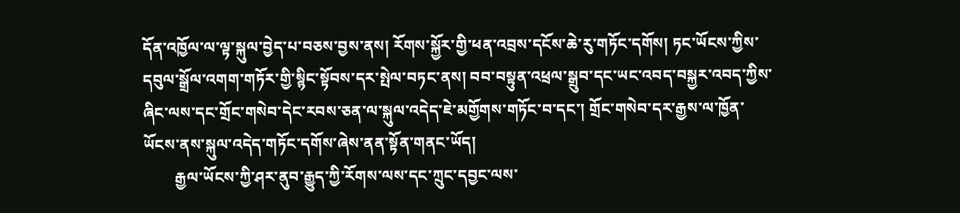དོན་འཁྱོལ་ལ་ལྟ་སྐུལ་བྱེད་པ་བཅས་བྱས་ནས། རོགས་སྐྱོར་གྱི་ཕན་འབྲས་དངོས་ཆེ་རུ་གཏོང་དགོས། ཏང་ཡོངས་ཀྱིས་དབུལ་སྒྲོལ་འགག་གཏོར་གྱི་སྙིང་སྟོབས་དར་སྤེལ་བཏང་ནས། བབ་བསྟུན་འཕྲལ་སྒྲུབ་དང་ཡང་འབད་བསྐྱར་འབད་ཀྱིས་ཞིང་ལས་དང་གྲོང་གསེབ་དེང་རབས་ཅན་ལ་སྐུལ་འདེད་ཇེ་མགྱོགས་གཏོང་བ་དང་། གྲོང་གསེབ་དར་རྒྱས་ལ་ཁྱོན་ཡོངས་ནས་སྐུལ་འདེད་གཏོང་དགོས་ཞེས་ནན་སྟོན་གནང་ཡོད།
        རྒྱལ་ཡོངས་ཀྱི་ཤར་ནུབ་རྒྱུད་ཀྱི་རོགས་ལས་དང་ཀྲུང་དབྱང་ལས་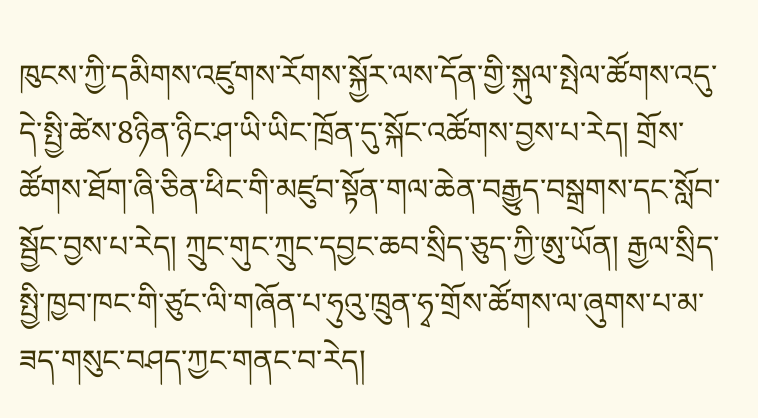ཁུངས་ཀྱི་དམིགས་འཛུགས་རོགས་སྐྱོར་ལས་དོན་གྱི་སྐུལ་སྤེལ་ཚོགས་འདུ་དེ་སྤྱི་ཚེས་8ཉིན་ཉིང་ཤ་ཡི་ཡིང་ཁྲོན་དུ་སྐོང་འཚོགས་བྱས་པ་རེད། གྲོས་ཚོགས་ཐོག་ཞི་ཅིན་ཕིང་གི་མཛུབ་སྟོན་གལ་ཆེན་བརྒྱུད་བསྒྲགས་དང་སློབ་སྦྱོང་བྱས་པ་རེད། ཀྲུང་གུང་ཀྲུང་དབྱང་ཆབ་སྲིད་ཅུད་ཀྱི་ཨུ་ཡོན། རྒྱལ་སྲིད་སྤྱི་ཁྱབ་ཁང་གི་ཙུང་ལི་གཞོན་པ་ཧུའུ་ཁྲུན་ཧྭ་གྲོས་ཚོགས་ལ་ཞུགས་པ་མ་ཟད་གསུང་བཤད་ཀྱང་གནང་བ་རེད།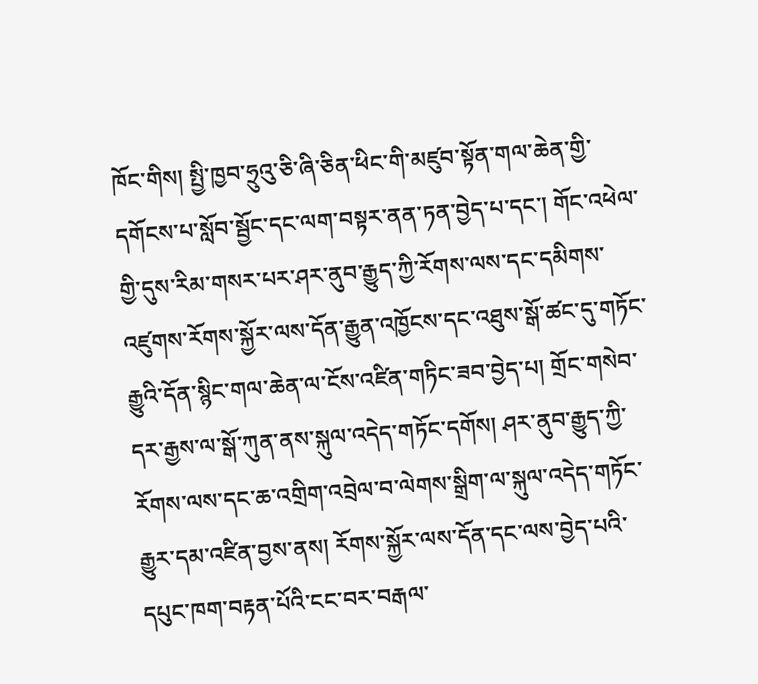ཁོང་གིས། སྤྱི་ཁྱབ་ཧྲུའུ་ཅི་ཞི་ཅིན་ཕིང་གི་མཛུབ་སྟོན་གལ་ཆེན་གྱི་དགོངས་པ་སློབ་སྦྱོང་དང་ལག་བསྟར་ནན་ཏན་བྱེད་པ་དང་། གོང་འཕེལ་གྱི་དུས་རིམ་གསར་པར་ཤར་ནུབ་རྒྱུད་ཀྱི་རོགས་ལས་དང་དམིགས་འཛུགས་རོགས་སྐྱོར་ལས་དོན་རྒྱུན་འཁྱོངས་དང་འཐུས་སྒོ་ཚང་དུ་གཏོང་རྒྱུའི་དོན་སྙིང་གལ་ཆེན་ལ་ངོས་འཛིན་གཏིང་ཟབ་བྱེད་པ། གྲོང་གསེབ་དར་རྒྱས་ལ་སྒོ་ཀུན་ནས་སྐུལ་འདེད་གཏོང་དགོས། ཤར་ནུབ་རྒྱུད་ཀྱི་རོགས་ལས་དང་ཆ་འགྲིག་འབྲེལ་བ་ལེགས་སྒྲིག་ལ་སྐུལ་འདེད་གཏོང་རྒྱུར་དམ་འཛིན་བྱས་ནས། རོགས་སྐྱོར་ལས་དོན་དང་ལས་བྱེད་པའི་དཔུང་ཁག་བརྟན་པོའི་ངང་བར་བརྒལ་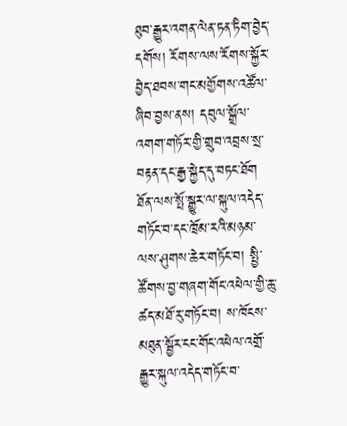ཐུབ་རྒྱུར་འགན་ལེན་ཏན་ཏིག་བྱེད་དགོས། རོགས་ལས་རོགས་སྐྱོར་བྱེད་ཐབས་གང་མགྱོགས་འཚོལ་ཞིབ་བྱས་ནས། དབུལ་སྒྲོལ་འགག་གཏོར་གྱི་གྲུབ་འབྲས་སྲ་བརྟན་དང་རྒྱ་སྐྱེད་དུ་བཏང་ཐོག ཐོན་ལས་སྤོ་སྒྱུར་ལ་སྐུལ་འདེད་གཏོང་བ་དང་ཁྲོམ་རའི་མཉམ་ལས་ཤུགས་ཆེར་གཏོང་བ། སྤྱི་ཚོགས་བྱ་གཞག་གོང་འཕེལ་གྱི་ཆུ་ཚད་མཐོ་རུ་གཏོང་བ། ས་ཁོངས་མཐུན་སྦྱོར་ངང་གོང་འཕེལ་འགྲོ་རྒྱུར་སྐུལ་འདེད་གཏོང་བ་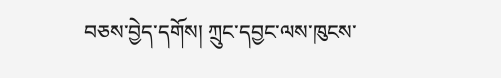བཅས་བྱེད་དགོས། ཀྲུང་དབྱང་ལས་ཁུངས་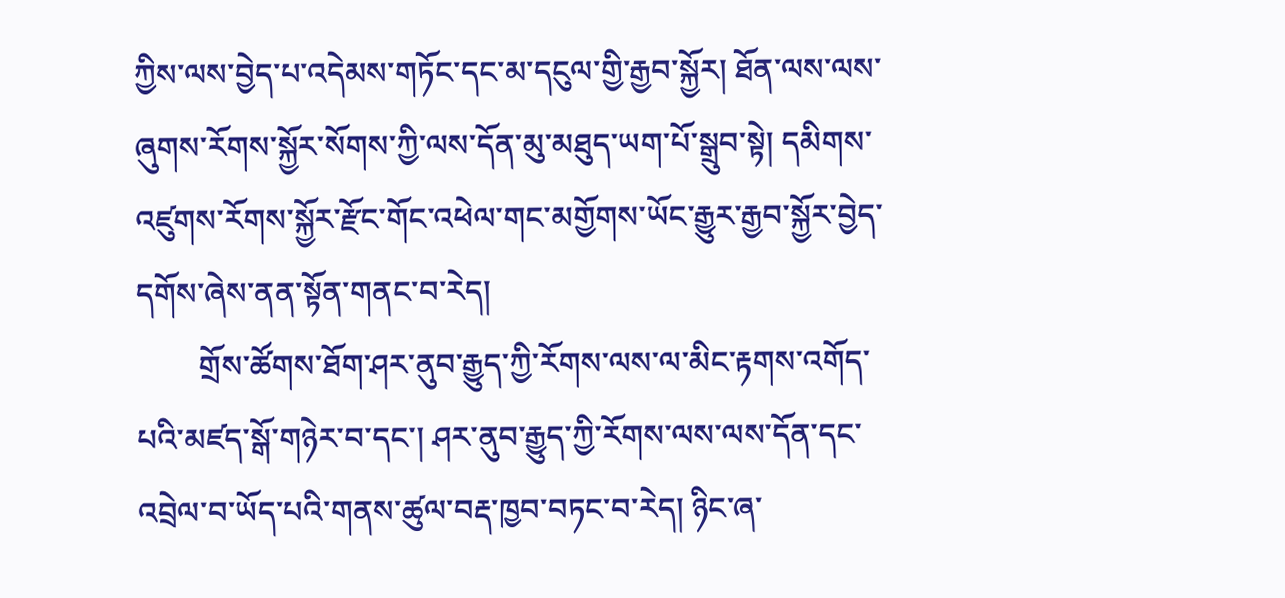ཀྱིས་ལས་བྱེད་པ་འདེམས་གཏོང་དང་མ་དངུལ་གྱི་རྒྱབ་སྐྱོར། ཐོན་ལས་ལས་ཞུགས་རོགས་སྐྱོར་སོགས་ཀྱི་ལས་དོན་མུ་མཐུད་ཡག་པོ་སྒྲུབ་སྟེ། དམིགས་འཛུགས་རོགས་སྐྱོར་རྫོང་གོང་འཕེལ་གང་མགྱོགས་ཡོང་རྒྱུར་རྒྱབ་སྐྱོར་བྱེད་དགོས་ཞེས་ནན་སྟོན་གནང་བ་རེད།
        གྲོས་ཚོགས་ཐོག་ཤར་ནུབ་རྒྱུད་ཀྱི་རོགས་ལས་ལ་མིང་རྟགས་འགོད་པའི་མཛད་སྒོ་གཉེར་བ་དང་། ཤར་ནུབ་རྒྱུད་ཀྱི་རོགས་ལས་ལས་དོན་དང་འབྲེལ་བ་ཡོད་པའི་གནས་ཚུལ་བརྡ་ཁྱབ་བཏང་བ་རེད། ཉིང་ཞ་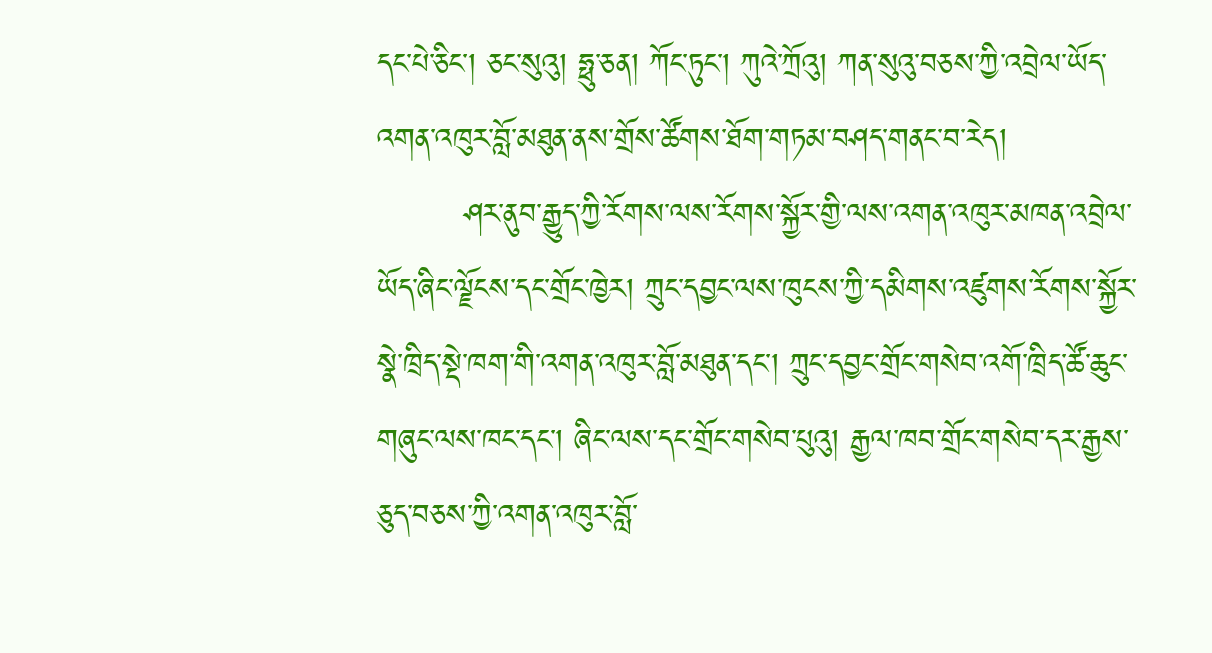དང་པེ་ཅིང་། ཅང་སུའུ། ཧྥུ་ཅན། ཀོང་ཏུང་། ཀུའེ་ཀྲོའུ། ཀན་སུའུ་བཅས་ཀྱི་འབྲེལ་ཡོད་འགན་འཁུར་བློ་མཐུན་ནས་གྲོས་ཚོགས་ཐོག་གཏམ་བཤད་གནང་བ་རེད།
        ཤར་ནུབ་རྒྱུད་ཀྱི་རོགས་ལས་རོགས་སྐྱོར་གྱི་ལས་འགན་འཁུར་མཁན་འབྲེལ་ཡོད་ཞིང་ལྗོངས་དང་གྲོང་ཁྱེར། ཀྲུང་དབྱང་ལས་ཁུངས་ཀྱི་དམིགས་འཛུགས་རོགས་སྐྱོར་སྣེ་ཁྲིད་སྡེ་ཁག་གི་འགན་འཁུར་བློ་མཐུན་དང་། ཀྲུང་དབྱང་གྲོང་གསེབ་འགོ་ཁྲིད་ཚོ་ཆུང་གཞུང་ལས་ཁང་དང་། ཞིང་ལས་དང་གྲོང་གསེབ་པུའུ། རྒྱལ་ཁབ་གྲོང་གསེབ་དར་རྒྱས་ཅུད་བཅས་ཀྱི་འགན་འཁུར་བློ་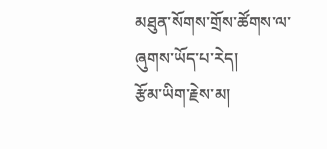མཐུན་སོགས་གྲོས་ཚོགས་ལ་ཞུགས་ཡོད་པ་རེད།
རྩོམ་ཡིག་རྗེས་མ།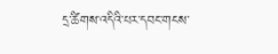དྲ་ཚིགས་འདིའི་པར་དབང་གངས་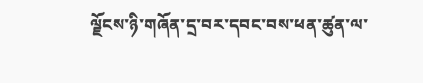ལྗོངས་ཉི་གཞོན་དྲ་བར་དབང་བས་ཕན་ཚུན་ལ་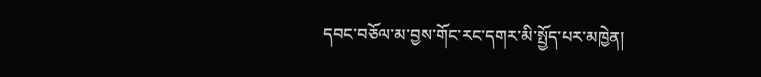དབང་བཅོལ་མ་བྱས་གོང་རང་དགར་མི་སྤྱོད་པར་མཁྱེན།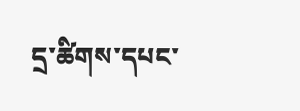དྲ་ཚིགས་དཔང་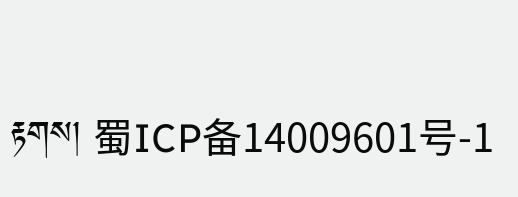རྟགས། 蜀ICP备14009601号-1